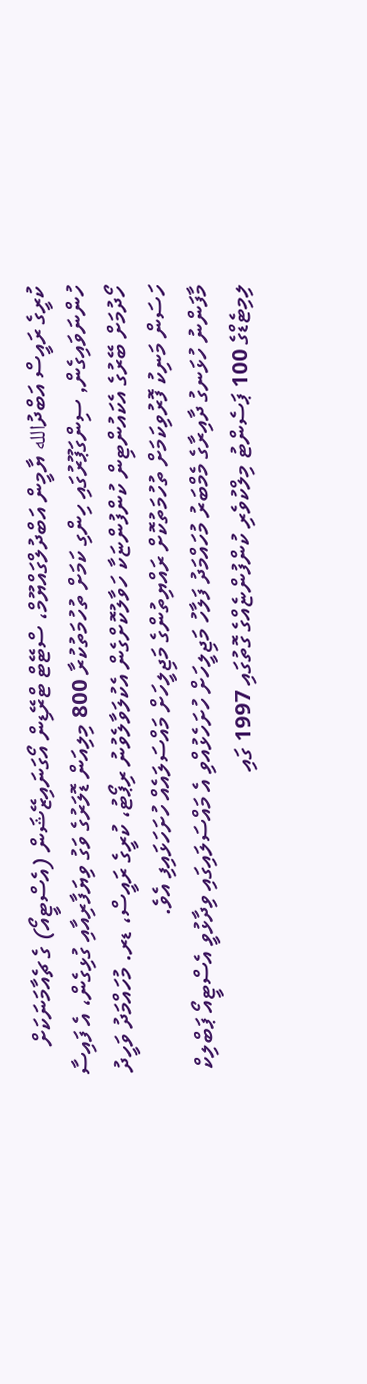ކުރީގެ ރައީސް އަބްދުالله ޔާމީން އަބްދުލްގައްޔޫމް، ސްޓޭޓް ޓްރޭޑިން އޯގަނައިޒޭޝަން (އެސްޓީއޯ) ގެ ޗެއާމަނަކަށް ހުންނަވައިގެން, ސިންގަޕޫރުގައި ހިންގި ކަމަށް ތުހުމަތުކުރާ 800 މިލިއަން ޑޮލަރުގެ ވަގު ވިޔަފާރިއާއި ގުޅިގެން، އެ ފައިސާ ހޯދުމަށް ބޭރުގެ އެކައުންޓިން ކުންފުންޏަކާ ހަވާލުކޮށްގެން އެކުލަވާލެވުނު ރިޕޯޓު، ކުރީގެ ރައީސް، ޑރ. މުހައްމަދު ވަހީދު ހަސަން މަނިކު ފޮރުވިކަމަށް ތުހުމަތުކޮށް ރައްޔިތުންގެ މަޖިލީހަށް މައްސަލައެއް ހުށަހަޅައިފި އެވެ.
މާފަންނު ހުޅަނގު ދާއިރާގެ މެމްބަރު މުހައްމަދު ފަލާހު މަޖިލީހަށް ހުށަހެޅުއްވި އެ މައްސަލައިގައި ވިދާޅުވީ އެސްޓީއޯ ޕަބްލިކް ލިމިޓެޑްގެ 100 ޕަސެންޓު މިލްކުވެރި ކުންފުންޏެއްގެ ގޮތުގައި 1997 ގައި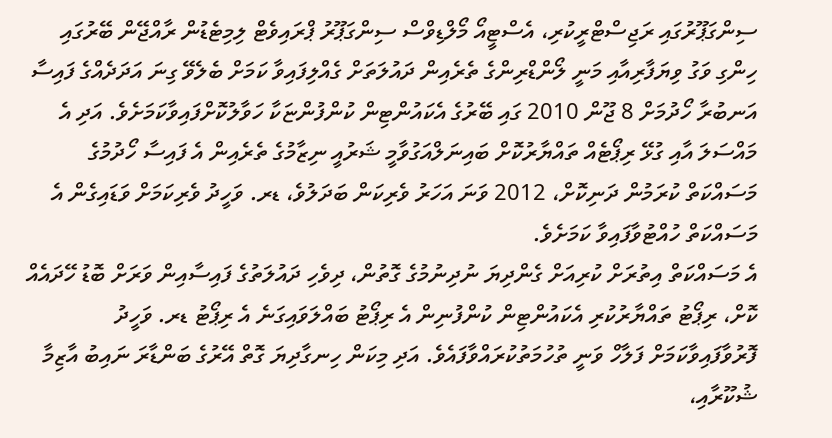ސިންގަޕޫރުގައި ރަޖިސްޓްރީކުރި، އެސްޓީއޯ މޯލްޑިވްސް ސިންގަޕޫރު ޕްރައިވެޓް ލިމިޓެޑުން ރާއްޖޭން ބޭރުގައި ހިންގި ވަގު ވިޔަފާރިއާއި މަނީ ލޯންޑްރިންގެ ތެރެއިން ދައުލަތަށް ގެއްލިފައިވާ ކަމަށް ބެލެވޭ ގިނަ އަދަދެއްގެ ފައިސާ އަނބުރާ ހޯދުމަށް 8 ޖޫން 2010 ގައި ބޭރުގެ އެކައުންޓިން ކުންފުންޏަކާ ހަވާލުކޮށްފައިވާކަމަށެވެ. އަދި އެ މައްސަލަ އާއި ގުޅޭ ރިޕޯޓެއް ތައްޔާރުކޮށް ބައިނަލްއަގުވާމީ ޝަރުއީ ނިޒާމުގެ ތެރެއިން އެ ފައިސާ ހޯދުމުގެ މަސައްކަތް ކުރަމުން ދަނިކޮށް، 2012 ވަނަ އަހަރު ވެރިކަން ބަދަލުވެ، ޑރ. ވަހީދު ވެރިކަމަށް ވަޑައިގެން އެ މަސައްކަތް ހުއްޓުވާފައިވާ ކަމަށެވެ.
އެ މަސައްކަތް އިތުރަށް ކުރިއަށް ގެންދިޔަ ނުދިނުމުގެ ގޮތުން، ދިވެހި ދައުލަތުގެ ފައިސާއިން ވަރަށް ބޮޑު ހޭދައެއް ކޮށް، ރިޕޯޓު ތައްޔާރުކުރި އެކައުންޓިން ކުންފުނިން އެ ރިޕޯޓު ބައްލަވައިގަނެ އެ ރިޕޯޓު ޑރ. ވަހީދު ފޮރުވާފައިވާކަމަށް ފަލާހް ވަނީ ތުހުމަތުކުރައްވާފައެވެ. އަދި މިކަން ހިނގާދިޔަ ގޮތް އޭރުގެ ބަންޑާރަ ނައިބު އާޒިމާ ޝުކޫރާއި،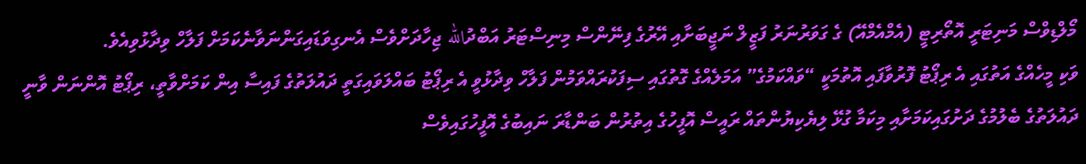މޯލްޑިވްސް މަނިޓަރީ އޮތޯރިޓީ (އެމްއެމްއޭ) ގެ ގަވަރުނަރު ފަޒީލް ނަޖީބަށާއި އޭރުގެ ފިނޭންސް މިނިސްޓަރު އަބްދުالله ޖިހާދަށްވެސް އެނގިވަޑައިގަންނަވާނެކަމަށް ފަލާހް ވިދާޅުވިއެވެ.
ވަކި މީހެއްގެ އަތުގައި އެ ރިޕޯޓު ފޮރުވާފައި އޮތުމަކީ “ވައްކަމުގެ” އަމަލެއްގެ ގޮތުގައި ސިފަކުރައްވަމުން ފަލާހް ވިދާޅުވީ އެ ރިޕޯޓު ބައްލަވައިގަތީ ދައުލަތުގެ ފައިސާ އިން ކަމަށްވާތީ، ރިޕޯޓު އޮންނަން ވާނީ ދައުލަތުގެ ބެލުމުގެ ދަށުގައިކަމަށާއި މިކަމާ ގުޅޭ ލިޔެކިޔުންތައް ރައީސް އޮފީހުގެ އިތުރުން ބަންޑާރަ ނައިބުގެ އޮފީހުގައިވެސް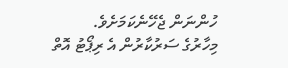ހުންނަން ޖެހޭނެކަމަށެވެ.
މިހާރުގެ ސަރުކާރުން އެ ރިޕޯޓު އޮތް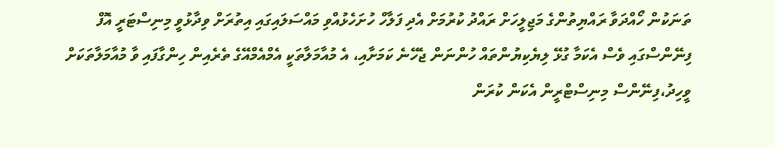ތަނަކުން ހޯއްދަވާ ރައްޔިތުންގެ މަޖިލީހަށް ރައްދު ކުރުމަށް އެދި ފަލާހް ހުށަހެޅުއްވި މައްސަލައިގައި އިތުރަށް ވިދާޅުވީ މިނިސްޓަރީ އޮފް ފިނޭންސްގައި ވެސް އެކަމާ ގުޅޭ ލިޔެކިޔުންތައް ހުންނަން ޖެހޭނެ ކަމަށާއި، އެ މުއާމަލާތަކީ އެމްއެމްއޭގެ ތެރެއިން ހިންގާފައި ވާ މުއާމަލާތަކަށް ވީހިދު،ފިނޭންސް މިނިސްޓްރީން އެކަން ކުރަން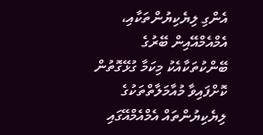އެންގި ލިޔެކިޔުންތަކާއި، އެމްއެމްއޭއިން ބޭރުގެ ބޭންކުތަކާއެކު މިކަމާ ގުޅޭގޮތުން ކޮށްފައިވާ މުއާމަލާތްތަކުގެ ލިޔެކިޔުންތައް އެމްއެމްއޭގައި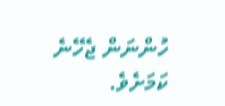ހުންނަން ޖެހޭނެ ކަމަށެވެ.